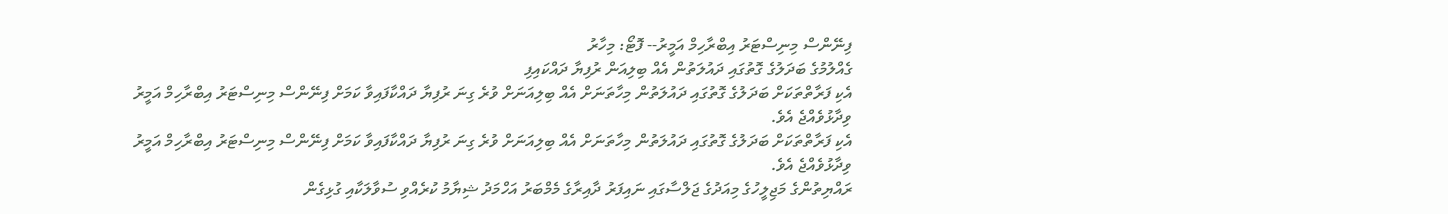ފިނޭންސް މިނިސްޓަރު އިބްރާހިމް އަމީރު-- ފޮޓޯ: މިހާރު
ގެއްލުމުގެ ބަދަލުގެ ގޮތުގައި ދައުލަތުން އެއް ބިލިއަން ރުފިޔާ ދައްކައިފި
އެކި ފަރާތްތަކަށް ބަދަލުގެ ގޮތުގައި ދައުލަތުން މިހާތަނަށް އެއް ބިލިއަނަށް ވުރެ ގިނަ ރުފިޔާ ދައްކާފައިވާ ކަމަށް ފިނޭންސް މިނިސްޓަރު އިބްރާހިމް އަމީރު ވިދާޅުވެއްޖެ އެވެ.
އެކި ފަރާތްތަކަށް ބަދަލުގެ ގޮތުގައި ދައުލަތުން މިހާތަނަށް އެއް ބިލިއަނަށް ވުރެ ގިނަ ރުފިޔާ ދައްކާފައިވާ ކަމަށް ފިނޭންސް މިނިސްޓަރު އިބްރާހިމް އަމީރު ވިދާޅުވެއްޖެ އެވެ.
ރައްޔިތުންގެ މަޖިލީހުގެ މިއަދުގެ ޖަލްސާގައި ނައިފަރު ދާއިރާގެ މެމްބަރު އަހްމަދު ޝިޔާމު ކުރެއްވި ސުވާލަކާއި ގުޅިގެން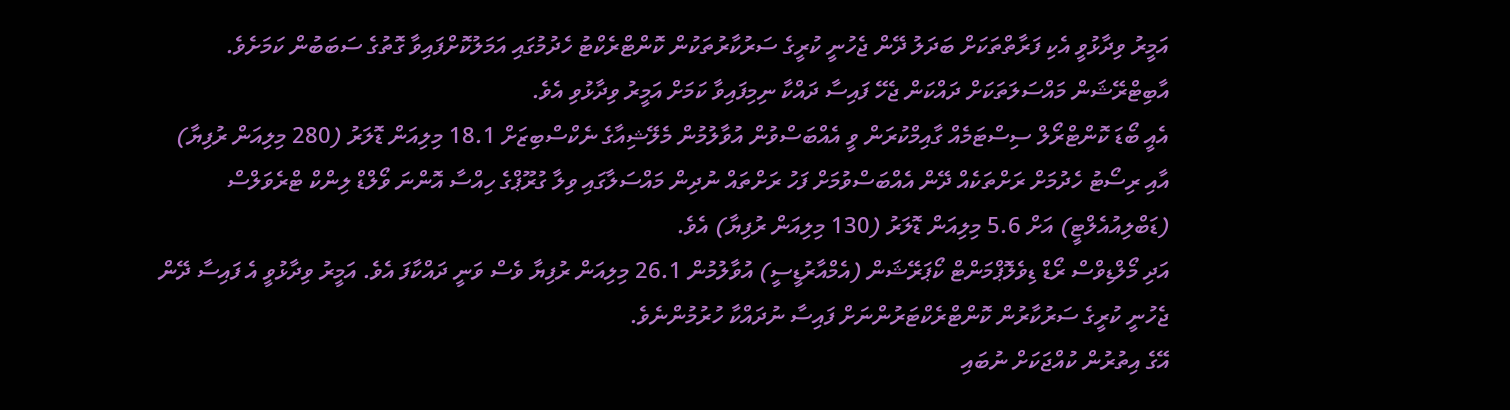އަމީރު ވިދާޅުވީ އެކި ފަރާތްތަކަށް ބަދަލު ދޭން ޖެހުނީ ކުރީގެ ސަރުކާރުތަކުން ކޮންޓްރެކްޓު ހެދުމުގައި އަމަލުކޮށްފައިވާ ގޮތުގެ ސަބަބުން ކަމަށެވެ.
އާބިޓްރޭޝަން މައްސަލަތަކަށް ދައްކަން ޖެހޭ ފައިސާ ދައްކާ ނިމިފައިވާ ކަމަށް އަމީރު ވިދާޅުވި އެވެ.
އެއީ ބޯޑަ ކޮންޓްރޯލް ސިސްޓަމެއް ގާއިމްކުރަން ވީ އެއްބަސްވުން އުވާލުމުން މެލޭޝިއާގެ ނެކްސްބިޒަށް 18.1 މިލިއަން ޑޮލަރު (280 މިލިއަން ރުފިޔާ) އާއި ރިސޯޓު ހެދުމަށް ރަށްތަކެއް ދޭން އެއްބަސްވުމަށް ފަހު ރަށްތައް ނުދިން މައްސަލާގައި ވިލާ ގުރޫޕްގެ ހިއްސާ އޮންނަ ވޯލްޑް ލިންކް ޓްރެވަލްސް (ޑަބްލިއުއެލްޓީ) އަށް 5.6 މިލިއަން ޑޮލަރު (130 މިލިއަން ރުފިޔާ) އެވެ.
އަދި މޯލްޑިވްސް ރޯޑް ޑިވެލޮޕްމަންޓް ކޯޕަރޭޝަން (އެމްއާރުޑީސީ) އުވާލުމުން 26.1 މިލިއަން ރުފިޔާ ވެސް ވަނީ ދައްކާފަ އެވެ. އަމީރު ވިދާޅުވީ އެ ފައިސާ ދޭން ޖެހުނީ ކުރީގެ ސަރުކާރުން ކޮންޓްރެކްޓަރުންނަށް ފައިސާ ނުދައްކާ ހުރުމުންނެވެ.
އޭގެ އިތުރުން ކުއްޖަކަށް ނުބައި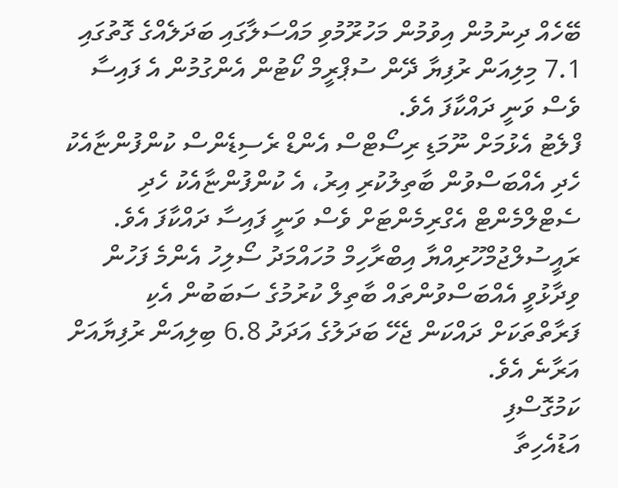ބޭހެއް ދިނުމުން އިވުމުން މަހުރޫމުވި މައްސަލާގައި ބަދަލެއްގެ ގޮތުގައި 7.1 މިލިއަން ރުފިޔާ ދޭން ސުޕްރީމް ކޯޓުން އެންގުމުން އެ ފައިސާ ވެސް ވަނީ ދައްކާފަ އެވެ.
ފްލެޓު އެޅުމަށް ނޫމަޑި ރިސޯޓްސް އެންޑް ރެސިޑެންސް ކުންފުންޏާއެކު ހެދި އެއްބަސްވުން ބާތިލުކުރި އިރު، އެ ކުންފުންޏާއެކު ހެދި ސެޓްލްމެންޓް އެގްރިމެންޓަށް ވެސް ވަނީ ފައިސާ ދައްކާފަ އެވެ.
ރައީސުލްޖުމްހޫރިއްޔާ އިބްރާހިމް މުހައްމަދު ސޯލިހު އެންމެ ފަހުން ވިދާޅުވީ އެއްބަސްވުންތައް ބާތިލް ކުރުމުގެ ސަބަބުން އެކި ފަރާތްތަކަށް ދައްކަން ޖެހޭ ބަދަލުގެ އަދަދު 6.8 ބިލިއަން ރުފިޔާއަށް އަރާނެ އެވެ.
ކަމުގޮސްފި
އަޑުއެހިތާ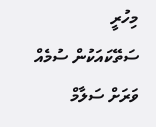މިހުރީ
ސަތޭކައަކުން ސުމެއް
ވަރަށް ސަލާމް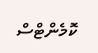ކޮމެންޓްސް